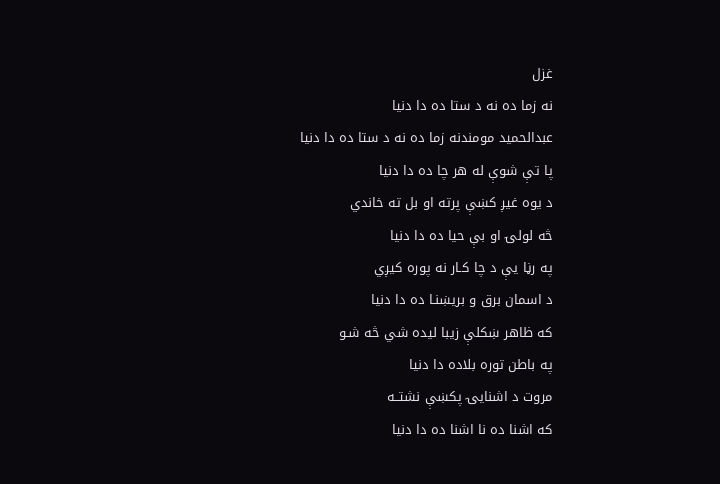غزل
نه زما ده نه د ستا ده دا دنیا
عبدالحمید مومندنه زما ده نه د ستا ده دا دنیا
پا تې شوې له هر چا ده دا دنیا
د یوه غیږ کښې پرته او بل ته خاندي
څه لولۍ او بې حیا ده دا دنیا
په رڼا یې د چا کـار نه پوره کیږي
د اسمان برق و بریښنـا ده دا دنیا
که ظاهر ښکلې زیبا لیده شي څه شـو
په باطن توره بلاده دا دنیا
مروت د اشنایۍ پکښې نشتــه
که اشنا ده نا اشنا ده دا دنیا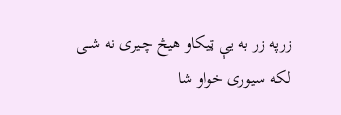زرپه زر به یې ټیکاو هیڅ چـیری نه شــی
لکه سیوری خواو شا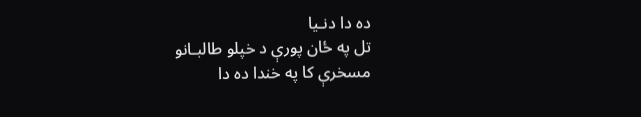ده دا دنـیا
تل په ځان پورې د خپلو طالبـانو
مسخرې کا په خندا ده دا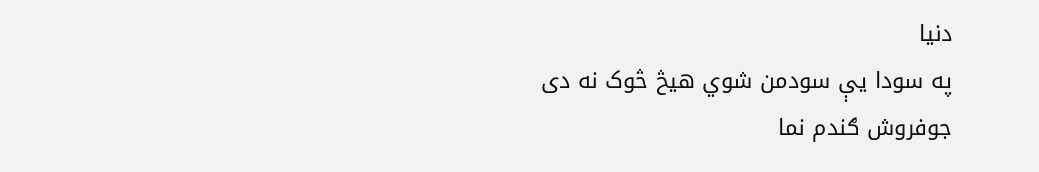دنیا
په سودا یې سودمن شوي هیڅ څوک نه دی
جوفروش ګندم نما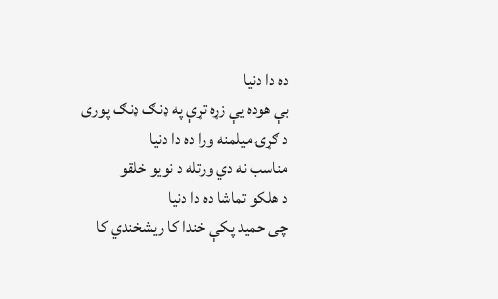ده دا دنیا
بې هوده یې زړه تړې په ډنګ ډنګ پوری
د ګړۍ میلمنه ورا ده دا دنیا
مناسب نه دي ورتله د نویو خلقو
د هلکو تماشا ده دا دنیا
چی حمید پکې خندا کا ریشخندي کا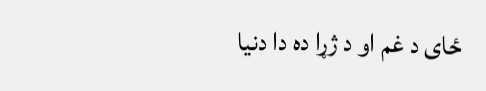ځای د غم او د ژړا ده دا دنیا